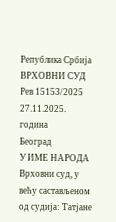Република Србија
ВРХОВНИ СУД
Рев 15153/2025
27.11.2025. година
Београд
У ИМЕ НАРОДА
Врховни суд, у већу састављеном од судија: Taтјане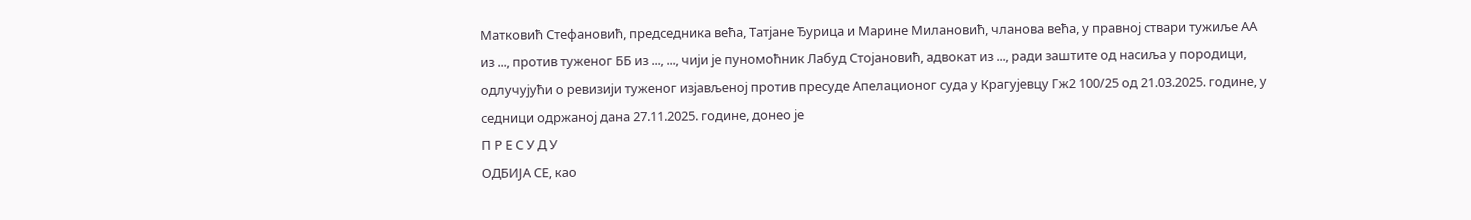Матковић Стефановић, председника већа, Татјане Ђурица и Марине Милановић, чланова већа, у правној ствари тужиље АА из ..., против туженог ББ из ..., ..., чији је пуномоћник Лабуд Стојановић, адвокат из ..., ради заштите од насиља у породици, одлучујући о ревизији туженог изјављеној против пресуде Апелационог суда у Крагујевцу Гж2 100/25 од 21.03.2025. године, у седници одржаној дана 27.11.2025. године, донео је
П Р Е С У Д У
ОДБИЈА СЕ, као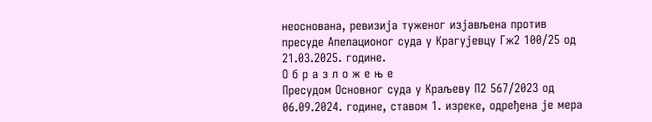неоснована, ревизија туженог изјављена против пресуде Апелационог суда у Крагујевцу Гж2 100/25 од 21.03.2025. године.
О б р а з л о ж е њ е
Пресудом Основног суда у Краљеву П2 567/2023 од 06.09.2024. године, ставом 1. изреке, одређена је мера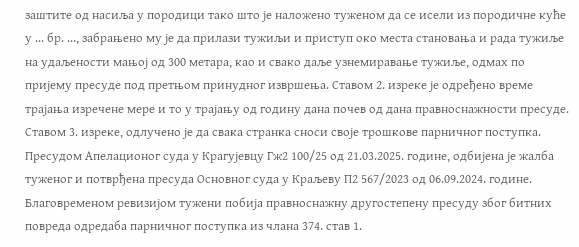заштите од насиља у породици тако што је наложено туженом да се исели из породичне куће у ... бр. ..., забрањено му је да прилази тужиљи и приступ око места становања и рада тужиље на удаљености мањој од 300 метара, као и свако даље узнемиравање тужиље, одмах по пријему пресуде под претњом принудног извршења. Ставом 2. изреке је одређено време трајања изречене мере и то у трајању од годину дана почев од дана правноснажности пресуде. Ставом 3. изреке, одлучено је да свака странка сноси своје трошкове парничног поступка.
Пресудом Апелационог суда у Крагујевцу Гж2 100/25 од 21.03.2025. године, одбијена је жалба туженог и потврђена пресуда Основног суда у Краљеву П2 567/2023 од 06.09.2024. године.
Благовременом ревизијом тужени побија правноснажну другостепену пресуду због битних повреда одредаба парничног поступка из члана 374. став 1.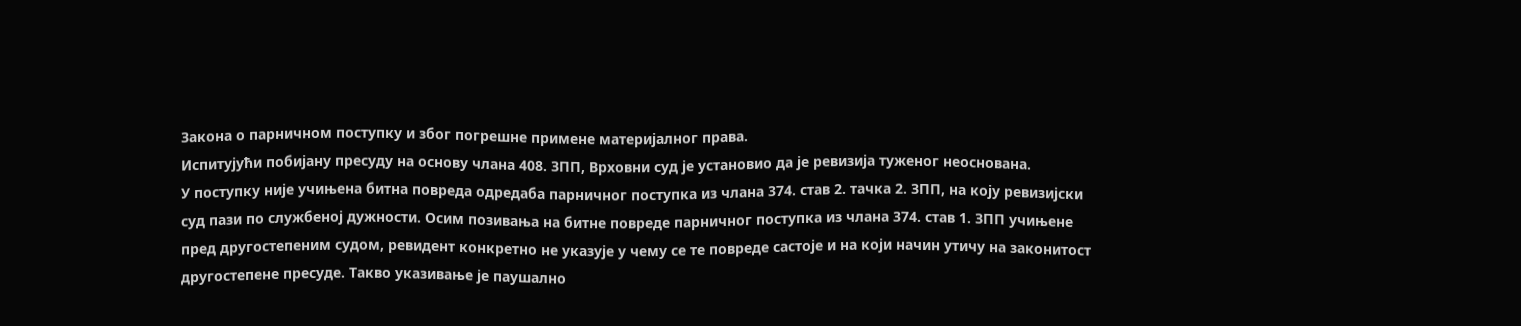Закона о парничном поступку и због погрешне примене материјалног права.
Испитујући побијану пресуду на основу члана 408. ЗПП, Врховни суд је установио да је ревизија туженог неоснована.
У поступку није учињена битна повреда одредаба парничног поступка из члана 374. став 2. тачка 2. ЗПП, на коју ревизијски суд пази по службеној дужности. Осим позивања на битне повреде парничног поступка из члана 374. став 1. ЗПП учињене пред другостепеним судом, ревидент конкретно не указује у чему се те повреде састоје и на који начин утичу на законитост другостепене пресуде. Такво указивање је паушално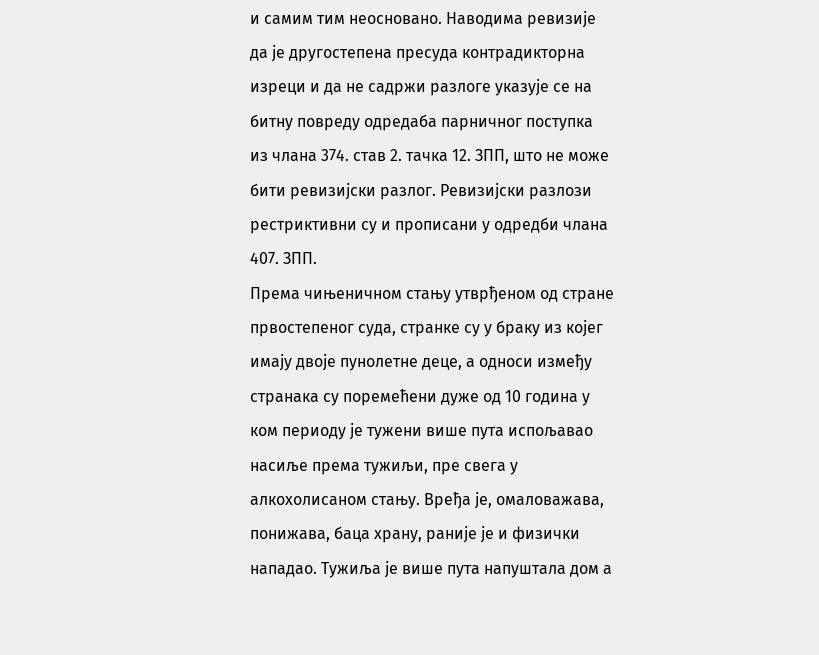и самим тим неосновано. Наводима ревизије да је другостепена пресуда контрадикторна изреци и да не садржи разлоге указује се на битну повреду одредаба парничног поступка из члана 374. став 2. тачка 12. ЗПП, што не може бити ревизијски разлог. Ревизијски разлози рестриктивни су и прописани у одредби члана 407. ЗПП.
Према чињеничном стању утврђеном од стране првостепеног суда, странке су у браку из којег имају двоје пунолетне деце, а односи између странака су поремећени дуже од 10 година у ком периоду је тужени више пута испољавао насиље према тужиљи, пре свега у алкохолисаном стању. Вређа је, омаловажава, понижава, баца храну, раније је и физички нападао. Тужиља је више пута напуштала дом а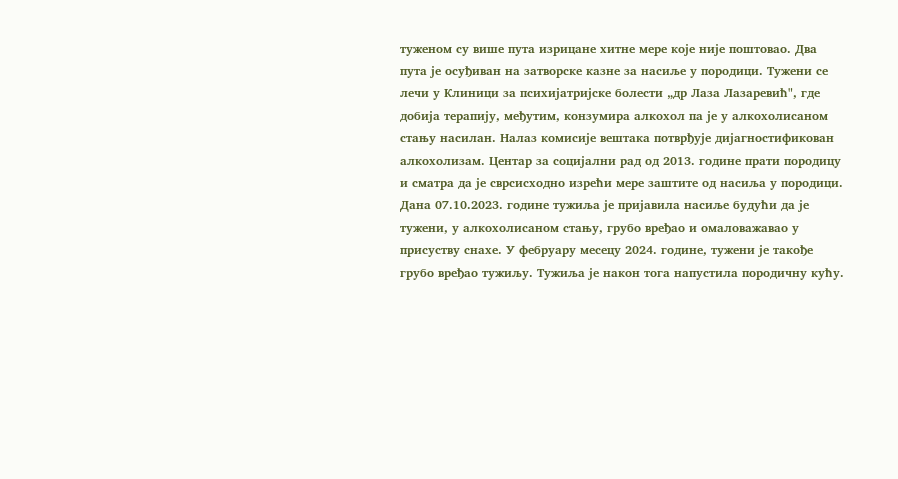туженом су више пута изрицане хитне мере које није поштовао. Два пута је осуђиван на затворске казне за насиље у породици. Тужени се лечи у Клиници за психијатријске болести „др Лаза Лазаревић", где добија терапију, међутим, конзумира алкохол па је у алкохолисаном стању насилан. Налаз комисије вештака потврђује дијагностификован алкохолизам. Центар за социјални рад од 2013. године прати породицу и сматра да је сврсисходно изрећи мере заштите од насиља у породици. Дана 07.10.2023. године тужиља је пријавила насиље будући да је тужени, у алкохолисаном стању, грубо вређао и омаловажавао у присуству снахе. У фебруару месецу 2024. године, тужени је такође грубо вређао тужиљу. Тужиља је након тога напустила породичну кућу.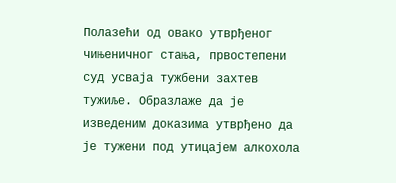Полазећи од овако утврђеног чињеничног стања, првостепени суд усваја тужбени захтев тужиље. Образлаже да је изведеним доказима утврђено да је тужени под утицајем алкохола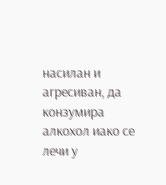насилан и агресиван, да конзумира алкохол иако се лечи у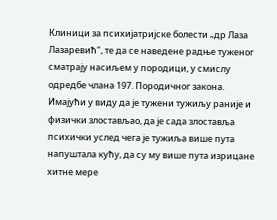Клиници за психијатријске болести „др Лаза Лазаревић", те да се наведене радње туженог сматрају насиљем у породици, у смислу одредбе члана 197. Породичног закона. Имајући у виду да је тужени тужиљу раније и физички злостављао, да је сада злоставља психички услед чега је тужиља више пута напуштала кућу, да су му више пута изрицане хитне мере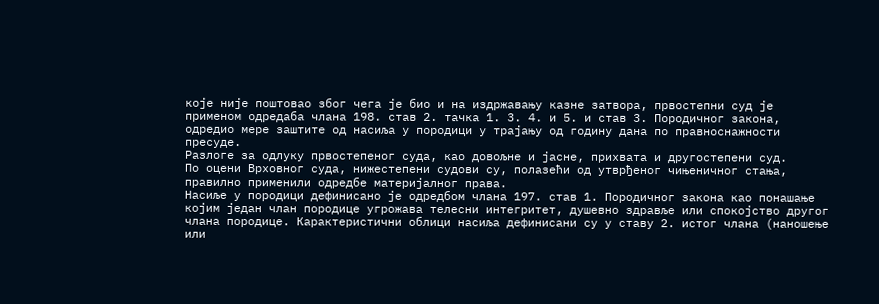које није поштовао због чега је био и на издржавању казне затвора, првостепни суд је применом одредаба члана 198. став 2. тачка 1. 3. 4. и 5. и став 3. Породичног закона, одредио мере заштите од насиља у породици у трајању од годину дана по правноснажности пресуде.
Разлоге за одлуку првостепеног суда, као довољне и јасне, прихвата и другостепени суд.
По оцени Врховног суда, нижестепени судови су, полазећи од утврђеног чињеничног стања, правилно применили одредбе материјалног права.
Насиље у породици дефинисано је одредбом члана 197. став 1. Породичног закона као понашање којим један члан породице угрожава телесни интегритет, душевно здравље или спокојство другог члана породице. Карактеристични облици насиља дефинисани су у ставу 2. истог члана (наношење или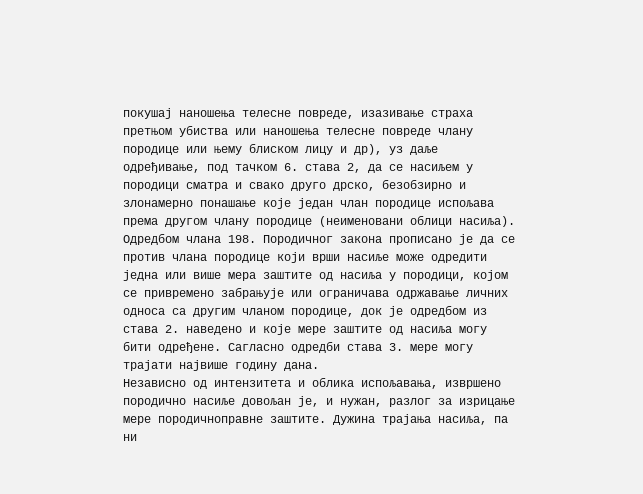покушај наношења телесне повреде, изазивање страха претњом убиства или наношења телесне повреде члану породице или њему блиском лицу и др), уз даље одређивање, под тачком 6. става 2, да се насиљем у породици сматра и свако друго дрско, безобзирно и злонамерно понашање које један члан породице испољава према другом члану породице (неименовани облици насиља). Одредбом члана 198. Породичног закона прописано је да се против члана породице који врши насиље може одредити једна или више мера заштите од насиља у породици, којом се привремено забрањује или ограничава одржавање личних односа са другим чланом породице, док је одредбом из става 2. наведено и које мере заштите од насиља могу бити одређене. Сагласно одредби става 3. мере могу трајати највише годину дана.
Независно од интензитета и облика испољавања, извршено породично насиље довољан је, и нужан, разлог за изрицање мере породичноправне заштите. Дужина трајања насиља, па ни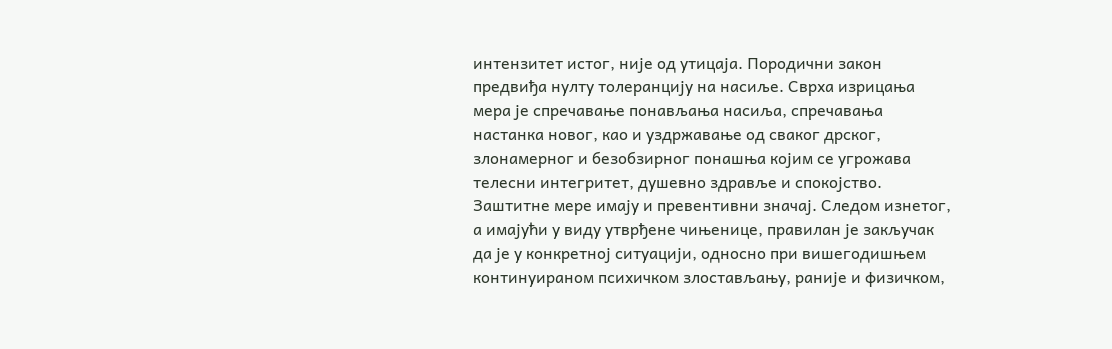интензитет истог, није од утицаја. Породични закон предвиђа нулту толеранцију на насиље. Сврха изрицања мера је спречавање понављања насиља, спречавања настанка новог, као и уздржавање од сваког дрског, злонамерног и безобзирног понашња којим се угрожава телесни интегритет, душевно здравље и спокојство. Заштитне мере имају и превентивни значај. Следом изнетог, а имајући у виду утврђене чињенице, правилан је закључак да је у конкретној ситуацији, односно при вишегодишњем континуираном психичком злостављању, раније и физичком,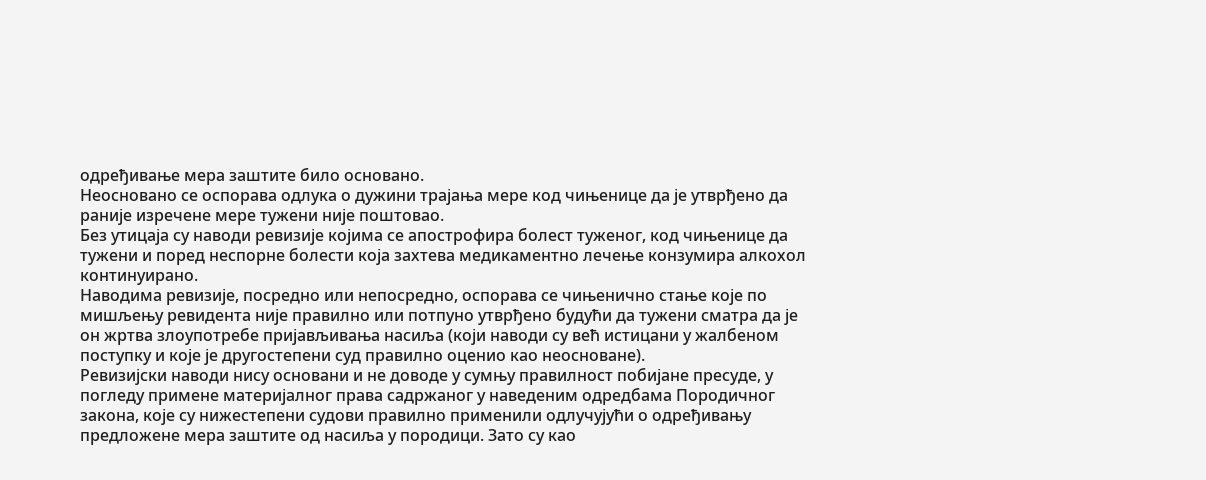одређивање мера заштите било основано.
Неосновано се оспорава одлука о дужини трајања мере код чињенице да је утврђено да раније изречене мере тужени није поштовао.
Без утицаја су наводи ревизије којима се апострофира болест туженог, код чињенице да тужени и поред неспорне болести која захтева медикаментно лечење конзумира алкохол континуирано.
Наводима ревизије, посредно или непосредно, оспорава се чињенично стање које по мишљењу ревидента није правилно или потпуно утврђено будући да тужени сматра да је он жртва злоупотребе пријављивања насиља (који наводи су већ истицани у жалбеном поступку и које је другостепени суд правилно оценио као неосноване).
Ревизијски наводи нису основани и не доводе у сумњу правилност побијане пресуде, у погледу примене материјалног права садржаног у наведеним одредбама Породичног закона, које су нижестепени судови правилно применили одлучујући о одређивању предложене мера заштите од насиља у породици. Зато су као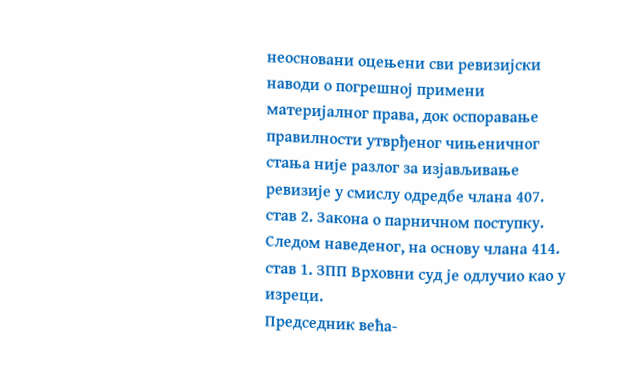неосновани оцењени сви ревизијски наводи о погрешној примени материјалног права, док оспоравање правилности утврђеног чињеничног стања није разлог за изјављивање ревизије у смислу одредбе члана 407. став 2. Закона о парничном поступку.
Следом наведеног, на основу члана 414. став 1. ЗПП Врховни суд је одлучио као у изреци.
Председник већа-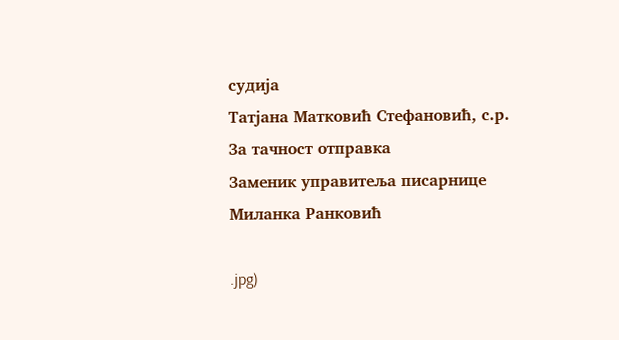судија
Татјана Матковић Стефановић, с.р.
За тачност отправка
Заменик управитеља писарнице
Миланка Ранковић

.jpg)